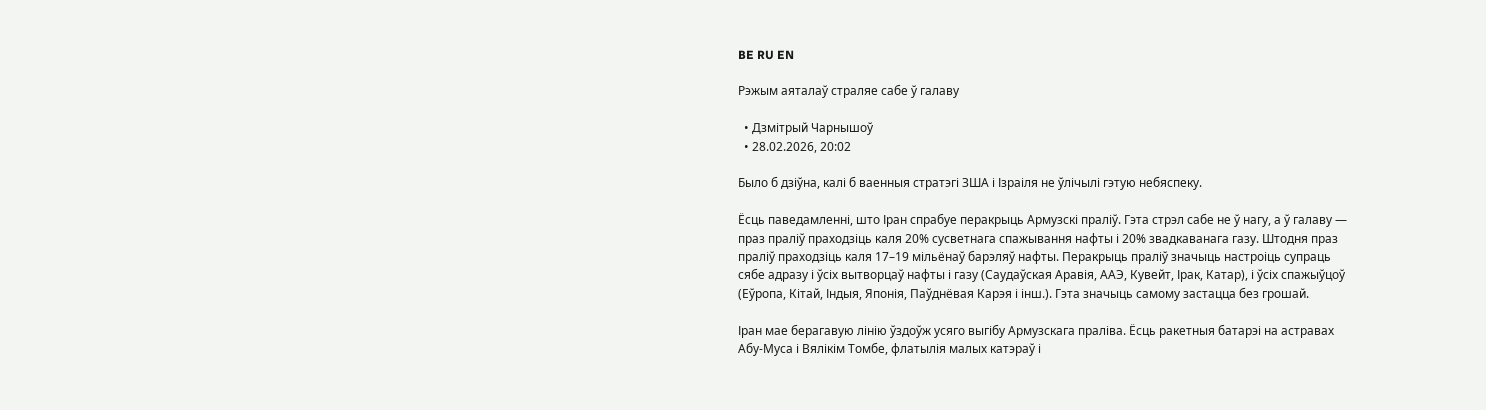BE RU EN

Рэжым аяталаў страляе сабе ў галаву

  • Дзмітрый Чарнышоў
  • 28.02.2026, 20:02

Было б дзіўна, калі б ваенныя стратэгі ЗША і Ізраіля не ўлічылі гэтую небяспеку.

Ёсць паведамленні, што Іран спрабуе перакрыць Армузскі праліў. Гэта стрэл сабе не ў нагу, а ў галаву — праз праліў праходзіць каля 20% сусветнага спажывання нафты і 20% звадкаванага газу. Штодня праз праліў праходзіць каля 17–19 мільёнаў барэляў нафты. Перакрыць праліў значыць настроіць супраць сябе адразу і ўсіх вытворцаў нафты і газу (Саудаўская Аравія, ААЭ, Кувейт, Ірак, Катар), і ўсіх спажыўцоў (Еўропа, Кітай, Індыя, Японія, Паўднёвая Карэя і інш.). Гэта значыць самому застацца без грошай.

Іран мае берагавую лінію ўздоўж усяго выгібу Армузскага праліва. Ёсць ракетныя батарэі на астравах Абу-Муса і Вялікім Томбе, флатылія малых катэраў і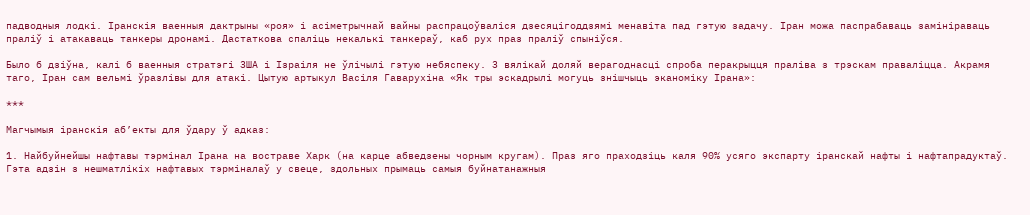падводныя лодкі. Іранскія ваенныя дактрыны «роя» і асіметрычнай вайны распрацоўваліся дзесяцігоддзямі менавіта пад гэтую задачу. Іран можа паспрабаваць замініраваць праліў і атакаваць танкеры дронамі. Дастаткова спаліць некалькі танкераў, каб рух праз праліў спыніўся.

Было б дзіўна, калі б ваенныя стратэгі ЗША і Ізраіля не ўлічылі гэтую небяспеку. З вялікай доляй верагоднасці спроба перакрыцця праліва з трэскам праваліцца. Акрамя таго, Іран сам вельмі ўразлівы для атакі. Цытую артыкул Васіля Гаварухіна «Як тры эскадрылі могуць знішчыць эканоміку Ірана»:

***

Магчымыя іранскія аб’екты для ўдару ў адказ:

1. Найбуйнейшы нафтавы тэрмінал Ірана на востраве Харк (на карце абведзены чорным кругам). Праз яго праходзіць каля 90% усяго экспарту іранскай нафты і нафтапрадуктаў. Гэта адзін з нешматлікіх нафтавых тэрміналаў у свеце, здольных прымаць самыя буйнатанажныя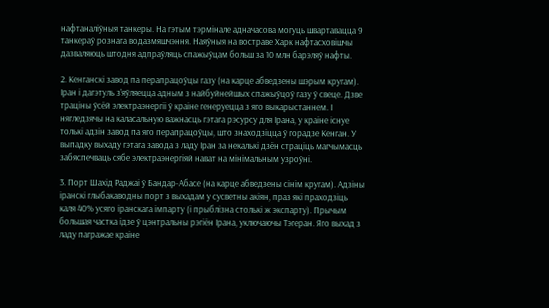нафтаналіўныя танкеры. На гэтым тэрмінале адначасова могуць швартавацца 9 танкераў рознага водазмяшчэння. Наяўныя на востраве Харк нафтасховішчы дазваляюць штодня адпраўляць спажыўцам больш за 10 млн барэляў нафты.

2. Кенганскі завод па перапрацоўцы газу (на карце абведзены шэрым кругам). Іран і дагэтуль з’яўляецца адным з найбуйнейшых спажыўцоў газу ў свеце. Дзве траціны ўсёй электраэнергіі ў краіне генеруецца з яго выкарыстаннем. І нягледзячы на каласальную важнасць гэтага рэсурсу для Ірана, у краіне існуе толькі адзін завод па яго перапрацоўцы, што знаходзіцца ў горадзе Кенган. У выпадку выхаду гэтага завода з ладу Іран за некалькі дзён страціць магчымасць забяспечваць сябе электраэнергіяй нават на мінімальным узроўні.

3. Порт Шахід Раджаі ў Бандар-Абасе (на карце абведзены сінім кругам). Адзіны іранскі глыбакаводны порт з выхадам у сусветны акіян, праз які праходзіць каля 40% усяго іранскага імпарту (і прыблізна столькі ж экспарту). Прычым большая частка ідзе ў цэнтральны рэгіён Ірана, уключаючы Тэгеран. Яго выхад з ладу пагражае краіне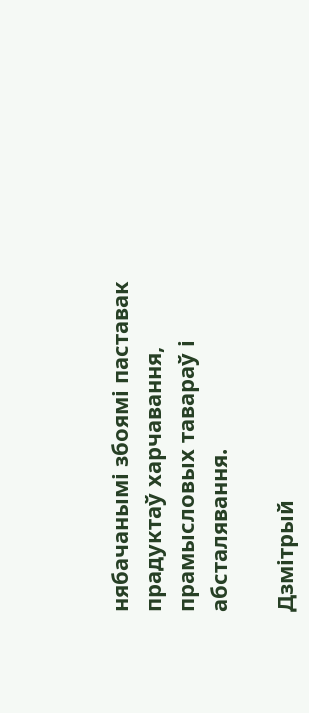нябачанымі збоямі паставак прадуктаў харчавання, прамысловых тавараў і абсталявання.

Дзмітрый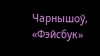Чарнышоў, «Фэйсбук»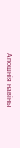Апошнія навіны